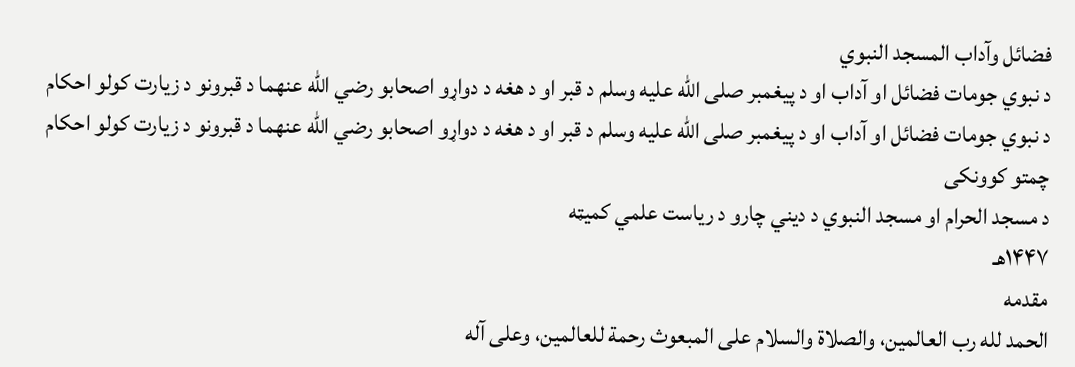فضائل وآداب المسجد النبوي
د نبوي جومات فضائل او آداب او د پیغمبر صلى الله عليه وسلم د قبر او د هغه د دواړو اصحابو رضي الله عنهما د قبرونو د زیارت کولو احکام
د نبوي جومات فضائل او آداب او د پیغمبر صلى الله عليه وسلم د قبر او د هغه د دواړو اصحابو رضي الله عنهما د قبرونو د زیارت کولو احکام
چمتو کوونکی
د مسجد الحرام او مسجد النبوي د ديني چارو د ریاست علمي کمیټه
۱۴۴۷هـ
مقدمه
الحمد لله رب العالمين، والصلاة والسلام على المبعوث رحمة للعالمين، وعلى آله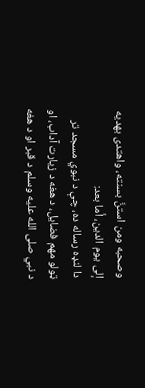وصحبه ومن استنَّ بسنته، واهتدى بهديه إلى يوم الدين، أما بعد:
دا لنډه رساله ده، چې د نبوي مسجد تر ټولو مهم فضایل، د هغه د زیارت آداب، او د نبي صلى الله عليه وسلم د قبر او د هغه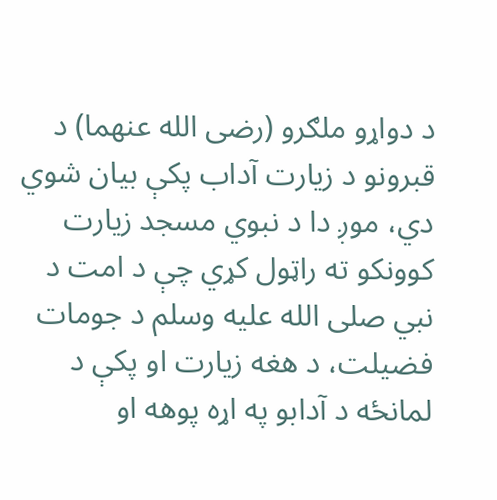د دواړو ملګرو (رضی الله عنهما) د قبرونو د زيارت آداب پکې بیان شوي دي، موږ دا د نبوي مسجد زیارت کوونکو ته راټول کړي چې د امت د نبي صلى الله عليه وسلم د جومات فضیلت، د هغه زیارت او پکې د لمانځه د آدابو په اړه پوهه او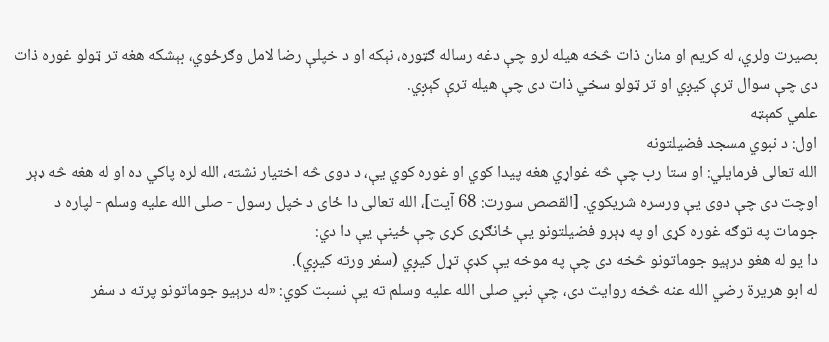بصیرت ولري، له کريم او منان ذات څخه هيله لرو چې دغه رساله ګټوره، نېکه او د خپلې رضا لامل وګرځوي، بېشکه هغه تر ټولو غوره ذات دی چې سوال ترې کیږي او تر ټولو سخي ذات دی چې هیله ترې کېږي.
علمي کمېټه
اول: د نبوي مسجد فضیلتونه
الله تعالی فرمایلي: او ستا رب چې څه غواړي هغه پيدا كوي او غوره كوي يې، د دوى څه اختيار نشته، الله لره پاكي ده او له هغه څه ډېر اوچت دى چې دوى يې ورسره شريكوي. [القصص سورت: 68 آیت]، الله تعالی دا ځای د خپل رسول - صلی الله علیه وسلم - لپاره د جومات په توګه غوره کړی او په ډېرو فضیلتونو یې ځانګړی کړی چې ځینې یې دا دي:
دا یو له هغو درېیو جوماتونو څخه دی چې په موخه یې کډې تړل کیږي (سفر ورته کیږي).
له ابو هريرة رضي الله عنه څخه روایت دی، چې نبي صلی الله علیه وسلم ته يې نسبت کوي: «له درېیو جوماتونو پرته د سفر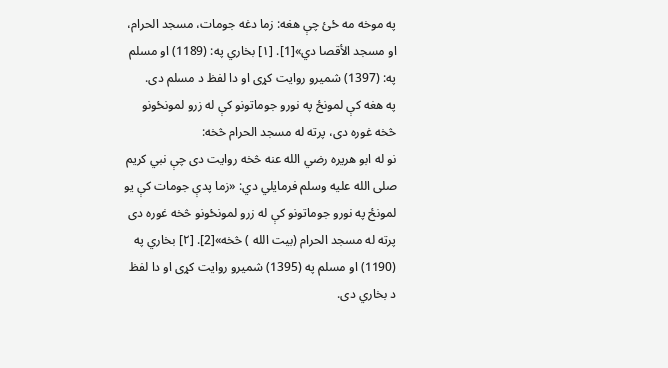په موخه مه ځئ چې هغه: زما دغه جومات، مسجد الحرام، او مسجد الأقصا دي»[1]. [۱] بخاري په: (1189) او مسلم په: (1397) شمیرو روایت کړی او دا لفظ د مسلم دی.
په هغه کې لمونځ په نورو جوماتونو کې له زرو لمونځونو څخه غوره دی، پرته له مسجد الحرام څخه:
نو له ابو هریره رضي الله عنه څخه روایت دی چې نبي کریم صلی الله علیه وسلم فرمایلي دي: «زما پدې جومات کې یو لمونځ په نورو جوماتونو کې له زرو لمونځونو څخه غوره دی پرته له مسجد الحرام (بیت الله ) څخه»[2]. [۲] بخاري په (1190) او مسلم په (1395) شمیرو روایت کړی او دا لفظ د بخاري دی.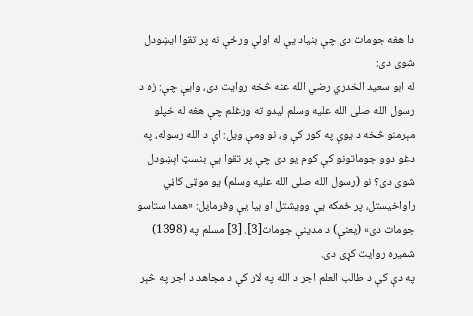دا هغه جومات دی چې بنیاد يې له اولې ورځې نه پر تقوا ایښودل شوی دی:
له ابو سعید الخدري رضي الله عنه څخه روایت دی، وایې چې: زه د رسول الله صلی الله علیه وسلم لیدو ته ورغلم چې هغه له خپلو مېرمنو څخه د یوې په کور کې و، نو ومې ویل: اې د الله رسوله، په دغو دوو جوماتونو کې کوم یو دی چې پر تقوا یې بنسټ اېښودل شوی دی؟ نو (رسول الله صلى الله عليه وسلم) یو موټی کاڼي راواخیستل، پر ځمکه یې وویشتل او بیا یې وفرمایل: «همدا ستاسو جومات دی» (يعنې) د مدينې جومات[3]. [3] مسلم په (1398) شمیره روایت کړی دی.
په دې کې د طالب العلم اجر د الله په لار کې د مجاهد د اجر په څېر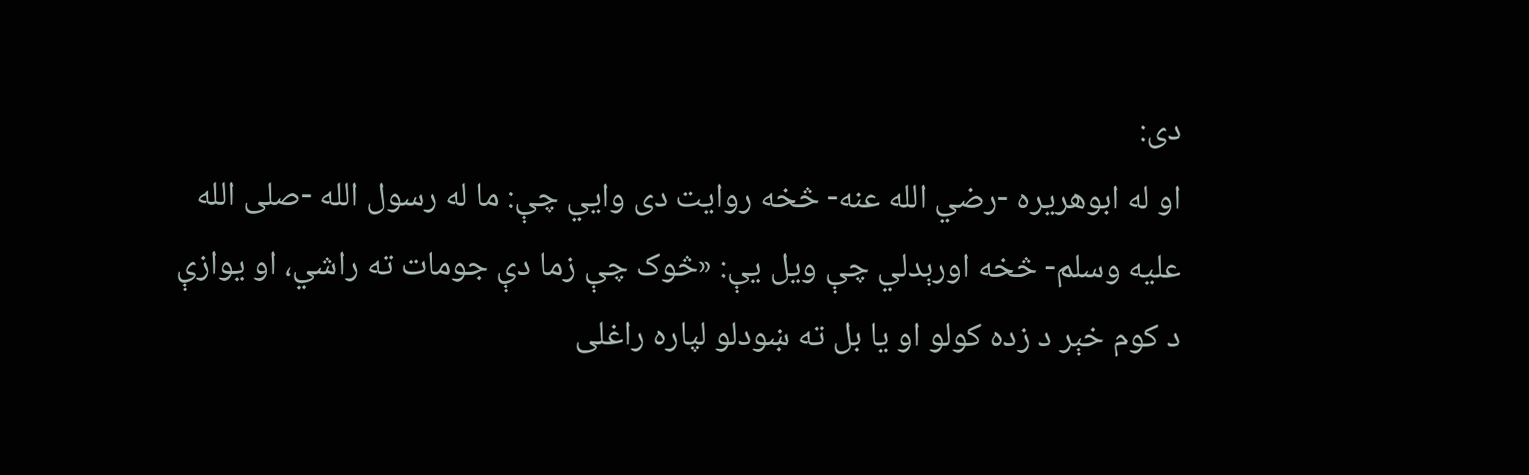دی:
او له ابوهریره -رضي الله عنه- څخه روایت دی وایي چې: ما له رسول الله -صلی الله علیه وسلم- څخه اورېدلي چې ویل یې: «څوک چې زما دې جومات ته راشي، او یوازې د کوم خېر د زده کولو او یا بل ته ښودلو لپاره راغلی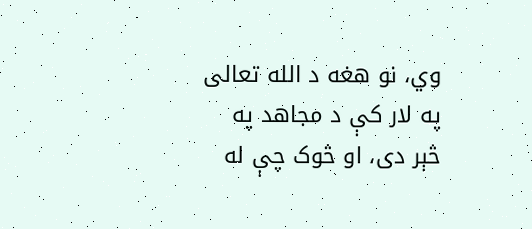وي، نو هغه د الله تعالی په لار کې د مجاهد په څېر دی، او څوک چې له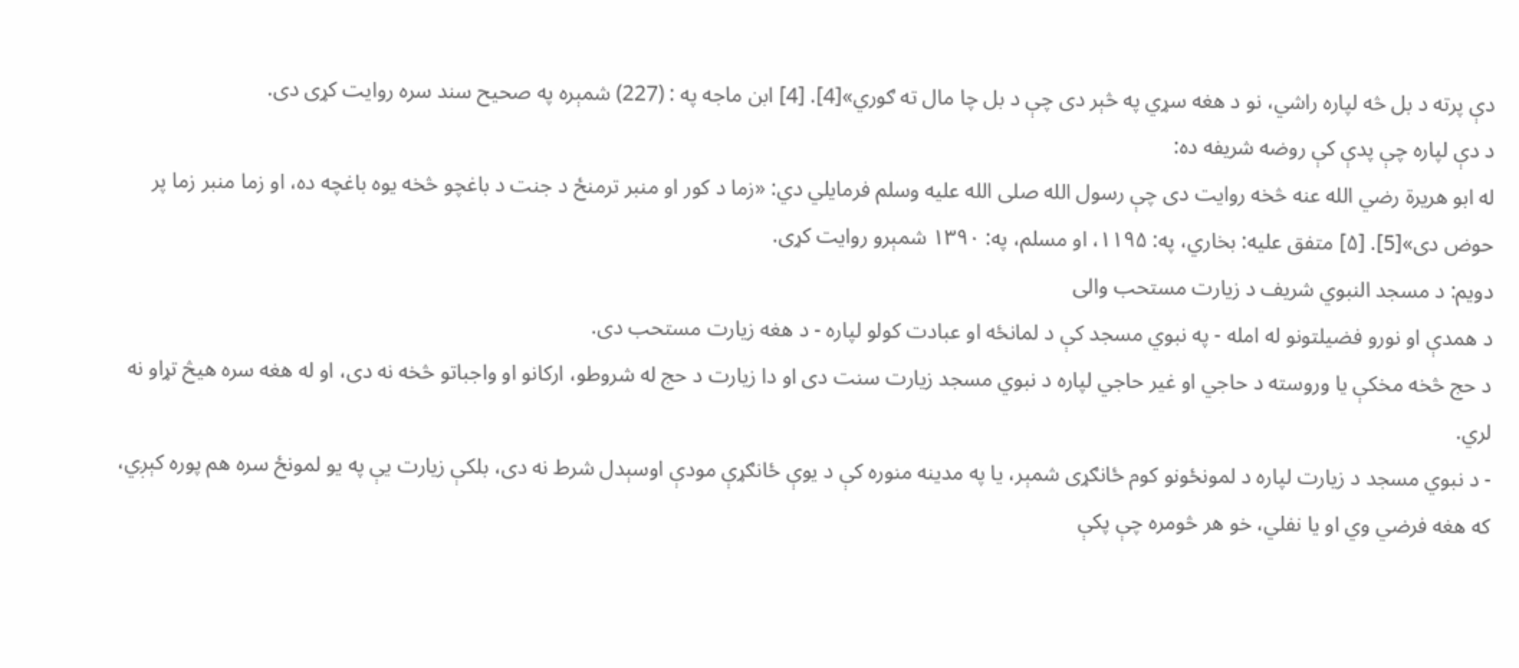دې پرته د بل څه لپاره راشي، نو د هغه سړي په څېر دی چې د بل چا مال ته ګوري»[4]. [4] ابن ماجه په : (227) شمېره په صحيح سند سره روايت کړی دی.
د دې لپاره چې پدې کې روضه شریفه ده:
له ابو هریرة رضي الله عنه څخه روایت دی چې رسول الله صلی الله علیه وسلم فرمایلي دي: «زما د کور او منبر ترمنځ د جنت د باغچو څخه یوه باغچه ده، او زما منبر زما پر حوض دى»[5]. [۵] متفق عليه: بخاري، په: ۱۱۹۵، او مسلم، په: ۱۳۹۰ شمېرو روایت کړی.
دويم: د مسجد النبوي شریف د زیارت مستحب والی
د همدې او نورو فضیلتونو له امله - په نبوي مسجد کې د لمانځه او عبادت کولو لپاره - د هغه زیارت مستحب دی.
د حج څخه مخکې یا وروسته د حاجي او غير حاجي لپاره د نبوي مسجد زیارت سنت دی او دا زیارت د حج له شروطو، ارکانو او واجباتو څخه نه دی، او له هغه سره هيڅ تړاو نه لري.
- د نبوي مسجد د زیارت لپاره د لمونځونو کوم ځانګړی شمېر، یا په مدینه منوره کې د یوې ځانګړې مودې اوسېدل شرط نه دی، بلکې زیارت یې په یو لمونځ سره هم پوره کېږي، که هغه فرضي وي او یا نفلي، خو هر څومره چې پکې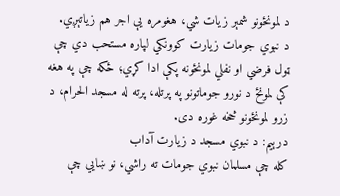د لمونځونو شمېر زیات شي، هغومره یې اجر هم زیاتېږي.
د نبوي جومات زیارت کوونکي لپاره مستحب دي چې ټول فرضي او نفلي لمونځونه پکې ادا کړي؛ ځکه چې په هغه کې لمونځ د نورو جوماتونو په پرتله، پرته له مسجد الحرام، د زرو لمونځونو څخه غوره دی.
درېیم: د نبوي مسجد د زیارت آداب
کله چې مسلمان نبوي جومات ته راشي، نو ښايي چې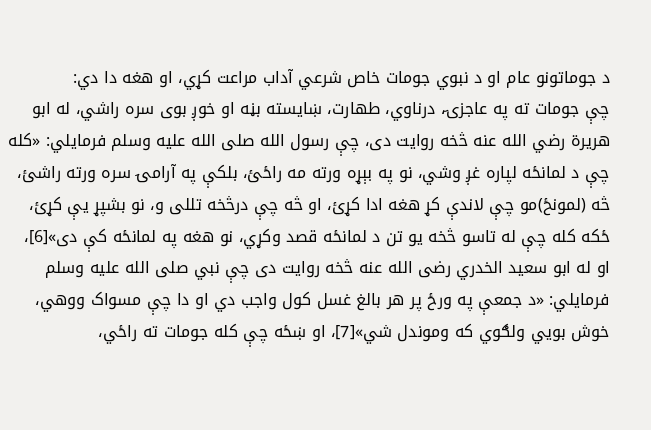د جوماتونو عام او د نبوي جومات خاص شرعي آداب مراعت کړي، او هغه دا دي:
چې جومات ته په عاجزۍ، درناوي، طهارت، ښایسته بڼه او خوږ بوی سره راشي، له ابو هریرة رضي الله عنه څخه روایت دی، چې رسول الله صلی الله علیه وسلم فرمایلي: «کله چې د لمانځه لپاره غږ وشي، نو په بېړه ورته مه راځئ، بلکې په آرامۍ سره ورته راشئ، څه (لمونځ)مو چې لاندې کړ هغه ادا کړئ، او څه چې درڅخه تللی و، نو بشپړ یې کړئ، ځکه کله چې له تاسو څخه یو تن د لمانځه قصد وکړي، نو هغه په لمانځه کې دی»[6]، او له ابو سعید الخدري رضی الله عنه څخه روایت دی چې نبي صلی الله علیه وسلم فرمایلي: «د جمعې په ورځ پر هر بالغ غسل کول واجب دي او دا چې مسواک ووهي، خوش بویي ولګوي که وموندل شي»[7]، او ښځه چې کله جومات ته راځي،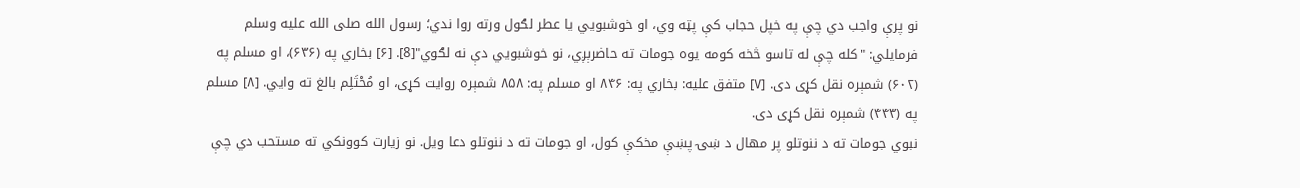نو پرې واجب دي چې په خپل حجاب کې پټه وي، او خوشبويي یا عطر لګول ورته روا ندي؛ رسول الله صلى الله عليه وسلم فرمایلي: "کله چې له تاسو څخه کومه يوه جومات ته حاضرېږي، نو خوشبويي دې نه لګوي"[8]. [۶] بخاري په (۶۳۶)، او مسلم په (۶۰۲) شمېره نقل کړی دی. [۷] متفق عليه: بخاري په: ۸۴۶ او مسلم په: ۸۵۸ شمېره روایت کړی، او مُحْتَلِم بالغ ته وايي. [۸] مسلم په (۴۴۳) شمېره نقل کړی دی.
نبوي جومات ته د ننوتلو پر مهال د ښۍ پښې مخکې کول، او جومات ته د ننوتلو دعا ویل. نو زیارت کوونکي ته مستحب دي چې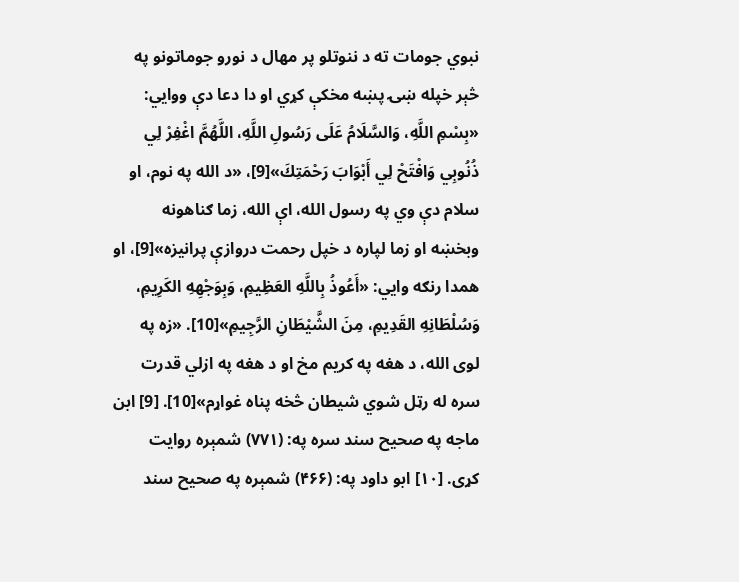نبوي جومات ته د ننوتلو پر مهال د نورو جوماتونو په څېر خپله ښۍ پښه مخکې کړي او دا دعا دې ووایي: «بِسْمِ اللَّهِ، وَالسَّلَامُ عَلَى رَسُولِ اللَّهِ، اللَّهُمَّ اغْفِرْ لِي ذُنُوبِي وَافْتَحْ لِي أَبْوَابَ رَحْمَتِكَ»[9]، «د الله په نوم، او سلام دې وي په رسول الله، اې الله، زما ګناهونه وبخښه او زما لپاره د خپل رحمت دروازې پرانیزه»[9]، او همدا رنګه وایي: «أَعُوذُ بِاللَّهِ العَظِيمِ، وَبِوَجْهِهِ الكَرِيمِ، وَسُلْطَانِهِ القَدِيمِ، مِنَ الشَّيْطَانِ الرَّجِيمِ»[10]. «زه په لوی الله، د هغه په کریم مخ او د هغه په ازلي قدرت سره له رټل شوي شیطان څخه پناه غواړم»[10]. [9] ابن ماجه په صحیح سند سره په: (٧٧١) شمېره روایت کړی. [۱۰] ابو داود په: (۴۶۶) شمېره په صحیح سند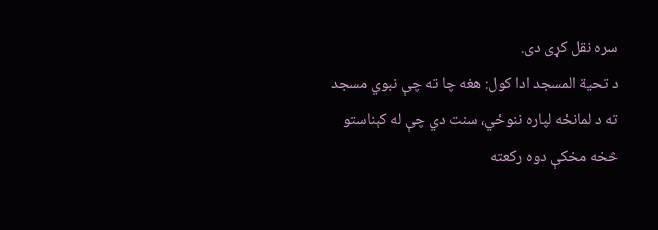سره نقل کړی دی.
د تحیة المسجد ادا کول: هغه چا ته چې نبوي مسجد ته د لمانځه لپاره ننوځي، سنت دي چې له کېناستو څخه مخکې دوه رکعته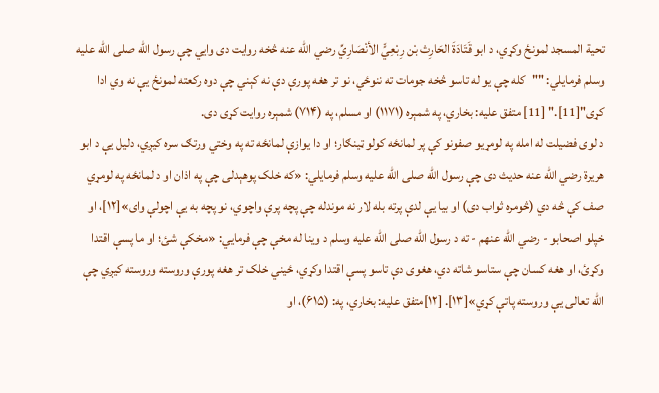تحیة المسجد لمونځ وکړي، د ابو قَتَادَةَ الحَارِث بْن رِبْعِيٍّ الأنْصَارِيِّ رضي الله عنه څخه روایت دی وایي چې رسول الله صلی الله عليه وسلم فرمايلي: ""کله چې یو له تاسو څخه جومات ته ننوځي، نو تر هغه پورې دې نه کېني چې دوه رکعته لمونځ یې نه وي ادا کړی"[11]." [11] متفق عليه: بخاري، په شمېره (۱۱۷۱) او مسلم، په (۷۱۴) شمېره روایت کړی دی.
د لوی فضیلت له امله په لومړيو صفونو کې پر لمانځه کولو ټینګار؛ او دا یوازې لمانځه ته په وختي ورتګ سره کیږي، دلیل یې د ابو هریرة رضي الله عنه حدیث دی چې رسول الله صلى الله عليه وسلم فرمایلي: «که خلک پوهېدلی چې په اذان او د لمانځه په لومړي صف کې څه دي (څومره ثواب دی) او بیا یې لدې پرته بله لار نه موندله چې پچه پرې واچوي، نو پچه به یې اچولې وای»[۱۲]، او خپلو اصحابو - رضي الله عنهم - ته د رسول الله صلی الله علیه وسلم د وینا له مخې چې فرمایي: «مخکې شئ؛ او ما پسې اقتدا وکړئ، او هغه کسان چې ستاسو شاته دي، هغوی دې تاسو پسې اقتدا وکړي، ځیني خلک تر هغه پورې وروسته وروسته کیږي چې الله تعالی یې وروسته پاتې کړي»[۱۳]. [۱۲]متفق عليه: بخاري، په: (۶۱۵)، او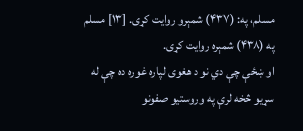مسلم، په: (۴۳۷) شمېرو روایت کړی. [۱۳] مسلم په (۴۳۸) شمېره روایت کړی.
او ښځې چې دي نو د هغوی لپاره غوره ده چې له سړیو څخه لرې په وروستیو صفونو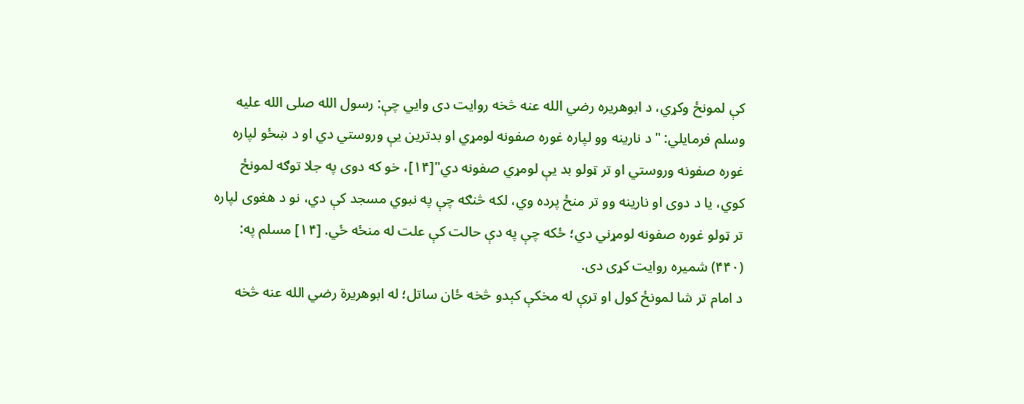کې لمونځ وکړي، د ابوهریره رضي الله عنه څخه روایت دی وایي چې: رسول الله صلى الله عليه وسلم فرمایلي: "د نارینه وو لپاره غوره صفونه لومړي او بدترین یې وروستي دي او د ښځو لپاره غوره صفونه وروستي او تر ټولو بد یې لومړي صفونه دي"[۱۴]، خو که دوی په جلا توګه لمونځ کوي، یا د دوی او نارینه وو تر منځ پرده وي، لکه څنګه چې په نبوي مسجد کې دي، نو د هغوی لپاره تر ټولو غوره صفونه لومړني دي؛ ځکه چې په دې حالت کې علت له منځه ځي. [۱۴] مسلم په: (۴۴۰) شمیره روایت کړی دی.
د امام تر شا لمونځ کول او ترې له مخکې کېدو څخه ځان ساتل؛ له ابوهریرة رضي الله عنه څخه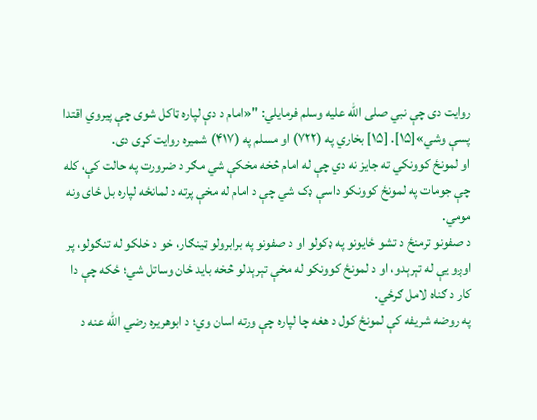روایت دی چې نبي صلى الله عليه وسلم فرمایلي: "«امام د دې لپاره ټاکل شوی چې پیروي اقتدا پسې وشي»[۱۵]. [۱۵] بخاري په (۷۲۲) او مسلم په (۴۱۷) شمیره روایت کړی دی.
او لمونځ کوونکي ته جایز نه دي چې له امام څخه مخکې شي مګر د ضرورت په حالت کې، کله چې جومات په لمونځ کوونکو داسې ډک شي چې د امام له مخې پرته د لمانځه لپاره بل ځای ونه مومي.
د صفونو ترمنځ د تشو ځایونو په ډکولو او د صفونو په برابرولو ټینګار، خو د خلکو له تنګولو، پر اوږو يې له تېرېدو، او د لمونځ کوونکو له مخې تېرېدلو څخه باید ځان وساتل شي؛ ځکه چې دا کار د ګناه لامل ګرځي.
په روضه شریفه کې لمونځ کول د هغه چا لپاره چې ورته اسان وي؛ د ابوهریره رضي الله عنه د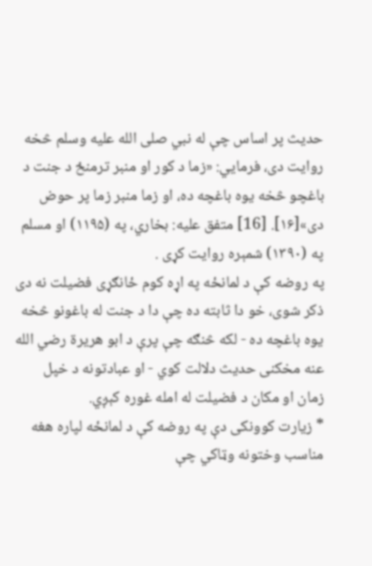حدیث پر اساس چې له نبي صلی الله علیه وسلم څخه روایت دی، فرمایي: «زما د کور او منبر ترمنځ د جنت د باغچو څخه یوه باغچه ده، او زما منبر زما پر حوض دی»[۱۶]. [16] متفق عليه: بخاري، په (۱۱۹۵) او مسلم په (۱۳۹۰) شمېره روایت کړی .
په روضه کې د لمانځه په اړه کوم ځانګړی فضیلت نه دی ذکر شوی، خو دا ثابته ده چې دا د جنت له باغونو څخه یوه باغچه ده - لکه څنګه چې پرې د ابو هریرة رضي الله عنه مخکنی حدیث دلالت کوي - او عبادتونه د خپل زمان او مکان د فضیلت له امله غوره کېږي.
* زیارت کوونکی دې په روضه کې د لمانځه لپاره هغه مناسب وختونه وټاکي چې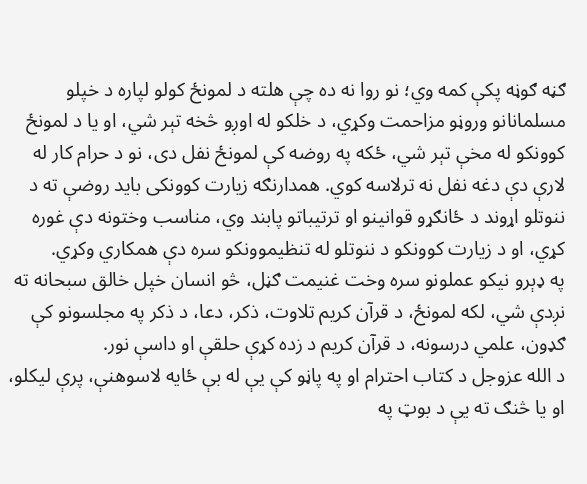ګڼه ګوڼه پکې کمه وي؛ نو روا نه ده چې هلته د لمونځ کولو لپاره د خپلو مسلمانانو وروڼو مزاحمت وکړي، د خلکو له اوږو څخه تېر شي، او يا د لمونځ کوونکو له مخې تېر شي، ځکه په روضه کې لمونځ نفل دی، نو د حرام کار له لارې دې دغه نفل نه ترلاسه کوي. همدارنګه زیارت کوونکی باید روضې ته د ننوتلو اړوند د ځانګړو قوانینو او ترتیباتو پابند وي، مناسب وختونه دې غوره کړي، او د زیارت کوونکو د ننوتلو له تنظیموونکو سره دې همکاري وکړي.
په ډېرو نیکو عملونو سره وخت غنیمت ګڼل، څو انسان خپل خالق سبحانه ته نږدې شي، لکه لمونځ، د قرآن کریم تلاوت، ذکر، دعا، د ذکر په مجلسونو کې ګډون، علمي درسونه، د قرآن کریم د زده کړې حلقې او داسې نور.
د الله عزوجل د کتاب احترام او په پاڼو کې یې له بې ځایه لاسوهنې، پرې لیکلو، او یا څنګ ته یې د بوټ په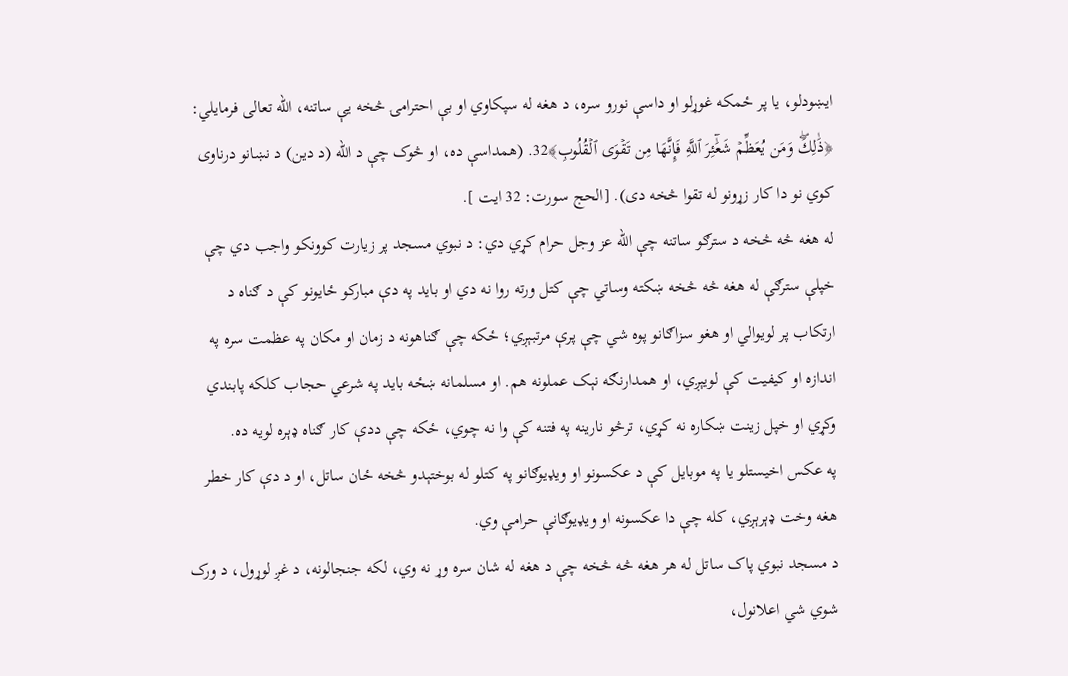ایښودلو، یا پر ځمکه غوړلو او داسې نورو سره، د هغه له سپکاوي او بې احترامۍ څخه یې ساتنه، الله تعالی فرمایلي: ﴿ذَٰلِكَۖ وَمَن يُعَظِّمۡ شَعَٰٓئِرَ ٱللَّهِ فَإِنَّهَا مِن تَقۡوَى ٱلۡقُلُوبِ﴾32. (همداسې ده، او څوک چې د الله (د دين) د نښانو درناوى كوي نو دا کار زړونو له تقوا څخه دی). [الحج سورت: 32 ایت ].
له هغه څه څخه د سترګو ساتنه چې الله عز وجل حرام کړي دي: د نبوي مسجد پر زیارت کوونکو واجب دي چې خپلې سترګې له هغه څه څخه ښکته وساتي چې کتل ورته روا نه دي او باید په دې مبارکو ځایونو کې د ګناه د ارتکاب پر لویوالي او هغو سزاګانو پوه شي چې پرې مرتبېږي؛ ځکه چې ګناهونه د زمان او مکان په عظمت سره په اندازه او کیفیت کې لویېږي، او همدارنګه نېک عملونه هم. او مسلمانه ښځه باید په شرعي حجاب کلکه پابندي وکړي او خپل زینت ښکاره نه کړي، ترڅو نارینه په فتنه کې وا نه چوي، ځکه چې ددې کار ګناه ډېره لویه ده.
په عکس اخیستلو یا په موبایل کې د عکسونو او ویډیوګانو په کتلو له بوختېدو څخه ځان ساتل، او د دې کار خطر هغه وخت ډېرېږي، کله چې دا عکسونه او ویډیوګانې حرامې وي.
د مسجد نبوي پاک ساتل له هر هغه څه څخه چې د هغه له شان سره وړ نه وي، لکه جنجالونه، د غږ لوړول، د ورک شوي شي اعلانول،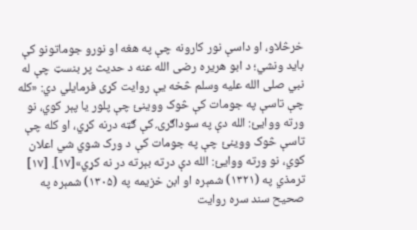خرڅلاو، او داسې نور کارونه چې په هغه او نورو جوماتونو کې باید ونشي؛ د ابو هریره رضی الله عنه د حدیث پر بنسټ چې له نبي صلی الله علیه وسلم څخه یې روایت کړی فرمایلي دي: «کله چې تاسې په جومات کې څوک ووينئ چې پلور يا پېر کوي، نو ورته ووايئ: الله دې په سوداګرۍ کې ګټه درنه کړي، او کله چې تاسې څوک ووينئ چې په جومات کې د ورک شوي شي اعلان کوي، نو ورته ووايئ: الله دې درته بېرته در نه کړي»[۱۷]. [۱۷] ترمذي په (۱۳۲۱) شمېره او ابن خزیمه په (۱۳۰۵) شمېره په صحیح سند سره روایت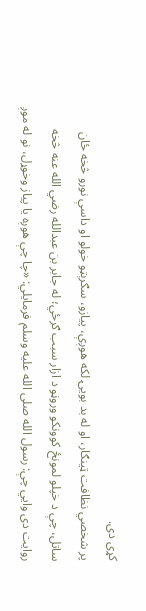کړی دی.
پر شخصي نظافت ټینګار، او له بد بویۍ لکه هوږې، پیازو، سګرېټو خولو او داسې نورو څخه ځان ساتل، چې د خپلو لمونځ کوونکو وروڼو د ازار سبب ګرځي؛ له جابر بن عبدالله رضي الله عنه څخه روایت دی وایي چې: رسول الله صلی الله علیه وسلم فرمایلي: «چا چې هوږه یا پیاز وخوړل، نو له موږ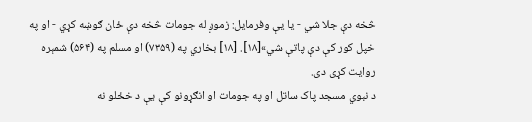څخه دې جلا شي - یا یې وفرمایل: زموږ له جومات څخه دې ځان ګوښه کړي - او په خپل کور کې دې پاتې شي»[۱۸]. [۱۸] بخاري په (۷۳۵۹) او مسلم په (۵۶۴) شمېره روایت کړی دی.
د نبوي مسجد پاک ساتل او په جومات او انګړونو کې یې د خځلو نه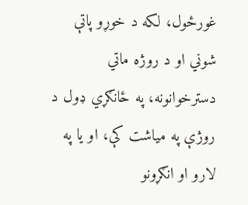غورځول، لکه د خوړو پاتې شوني او د روژه ماتي دسترخوانونه، په ځانګړي ډول د روژې په میاشت کې، او یا په لارو او انګړونو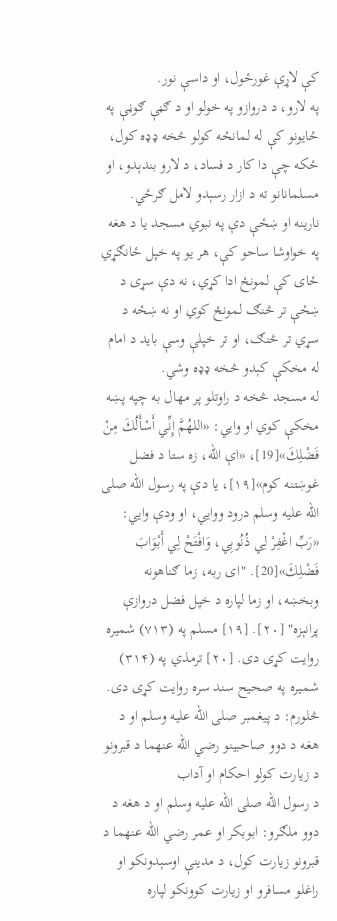کې لاړې غورځول، او داسې نور.
په لارو، د دروازو په خولو او د ګڼې ګوڼې په ځایونو کې له لمانځه کولو څخه ډډه کول، ځکه چې دا کار د فساد، د لارو بندېدو، او مسلمانانو ته د ازار رسېدو لامل ګرځي.
نارینه او ښځې دې په نبوي مسجد یا د هغه په خواوشا ساحو کې، هر یو په خپل ځانګړي ځای کې لمونځ ادا کړي، نه دې سړی د ښځې تر څنګ لمونځ کوي او نه ښځه د سړي تر څنګ، او تر خپلې وسې باید د امام له مخکې کېدو څخه ډډه وشي.
له مسجد څخه د راوتلو پر مهال به چپه پښه مخکې کوي او وايي: «اللهُمَّ إِنِّي أَسْأَلُكَ مِنْ فَضْلِكَ»[19]، «اې الله، زه ستا د فضل غوښتنه کوم»[۱۹]، يا دې په رسول الله صلى الله عليه وسلم درود ووایي، او ودې وایي: «رَبِّ اغْفِرْ لِي ذُنُوبِي، وَافْتَحْ لِي أَبْوَابَ فَضْلِكَ»[20]. "ای ربه، زما ګناهونه وبخښه، او زما لپاره د خپل فضل دروازې پرانېزه" [۲۰]. [۱۹] مسلم په (۷۱۳) شمیره روایت کړی دی. [۲۰] ترمذي په (۳۱۴) شمیره په صحيح سند سره روایت کړی دی.
څلورم: د پیغمبر صلى الله عليه وسلم او د هغه د دوو صاحبینو رضي الله عنهما د قبرونو د زیارت کولو احکام او آداب
د رسول الله صلی الله عليه وسلم او د هغه د دوو ملګرو: ابوبکر او عمر رضي الله عنهما د قبرونو زيارت کول، د مدینې اوسېدونکو او راغلو مسافرو او زیارت کوونکو لپاره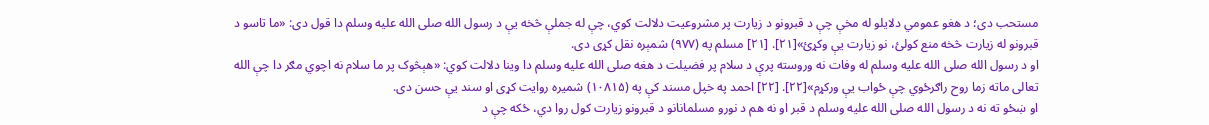مستحب دی؛ د هغو عمومي دلایلو له مخې چې د قبرونو د زيارت پر مشروعيت دلالت کوي، چې له جملې څخه یې د رسول الله صلی الله عليه وسلم دا قول دی: «ما تاسو د قبرونو له زیارت څخه منع کولئ، نو زیارت یې وکړئ»[۲۱]. [۲۱] مسلم په (۹۷۷) شمېره نقل کړی دی.
او د رسول الله صلى الله عليه وسلم له وفات نه وروسته پرې د سلام پر فضیلت د هغه صلى الله عليه وسلم دا وینا دلالت کوي: «هېڅوک پر ما سلام نه اچوي مګر دا چې الله تعالی ماته زما روح راګرځوي چې ځواب یې ورکړم»[۲۲]. [۲۲] احمد په خپل مسند کې په (۱۰۸۱۵) شمیره روایت کړی او سند یې حسن دی.
او ښځو ته نه د رسول الله صلى الله عليه وسلم د قبر او نه هم د نورو مسلمانانو د قبرونو زیارت کول روا دي، ځکه چې د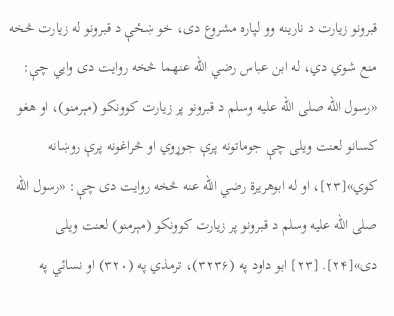قبرونو زیارت د نارینه وو لپاره مشروع دی، خو ښځې د قبرونو له زیارت څخه منع شوي دي، له ابن عباس رضي الله عنهما څخه روایت دی وایي چې: «رسول الله صلی الله عليه وسلم د قبرونو پر زيارت کوونکو (مېرمنو)، او هغو کسانو لعنت ويلی چې جوماتونه پرې جوړوي او څراغونه پرې روښانه کوي»[۲۳]، او له ابوهريرة رضي الله عنه څخه روايت دی چې: «رسول الله صلی الله عليه وسلم د قبرونو پر زیارت کوونکو (مېرمنو) لعنت ویلی دی»[۲۴]. [۲۳] ابو داود په (۳۲۳۶)، ترمذي په (۳۲۰) او نسائي په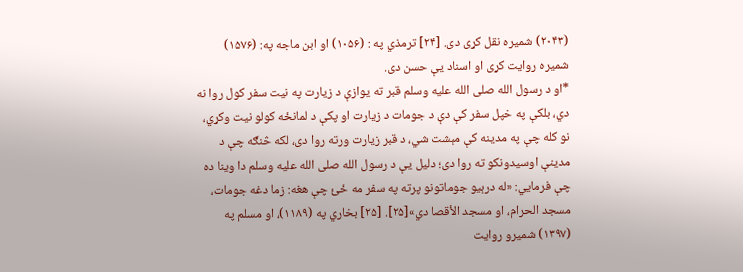(۲۰۴۳) شمیره نقل کړی دی. [۲۴] ترمذي په : (۱۰۵۶) او ابن ماجه په: (۱۵۷۶) شمیره روایت کړی او اسناد يې حسن دی.
*او د رسول الله صلى الله عليه وسلم قبر ته يوازې د زيارت په نيت سفر کول روا نه دي، بلکې په خپل سفر کې دې د جومات د زيارت او پکې د لمانځه کولو نيت وکړي، نو کله چې په مدينه کې مېشت شي، د قبر زيارت ورته روا دی، لکه څنګه چې د مدینې اوسیدونکو ته روا دی؛ دلیل یې د رسول الله صلى الله عليه وسلم دا وینا ده چې فرمایي: «له درېیو جوماتونو پرته په سفر مه ځئ چې هغه: زما دغه جومات، مسجد الحرام، او مسجد الأقصا دي»[۲۵]. [۲۵] بخاري په (۱۱۸۹)، او مسلم په (۱۳۹۷) شمیرو روایت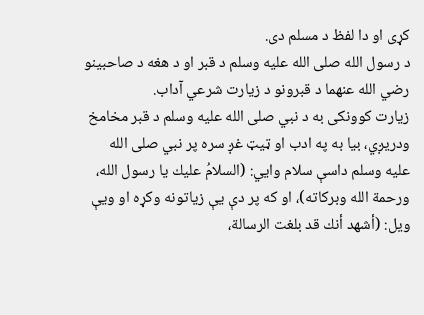کړی او دا لفظ د مسلم دی.
د رسول الله صلی الله علیه وسلم د قبر او د هغه د صاحبینو رضي الله عنهما د قبرونو د زیارت شرعي آداب.
زیارت کوونکی به د نبي صلى الله عليه وسلم د قبر مخامخ ودریږي، بیا به په ادب او ټیټ غږ سره پر نبي صلى الله عليه وسلم داسې سلام وایي: (السلامُ عليك يا رسول الله، ورحمة الله وبركاته)، او که پر دې یې زیاتونه وکړه او ویې ویل: (أشهد أنك قد بلغت الرسالة،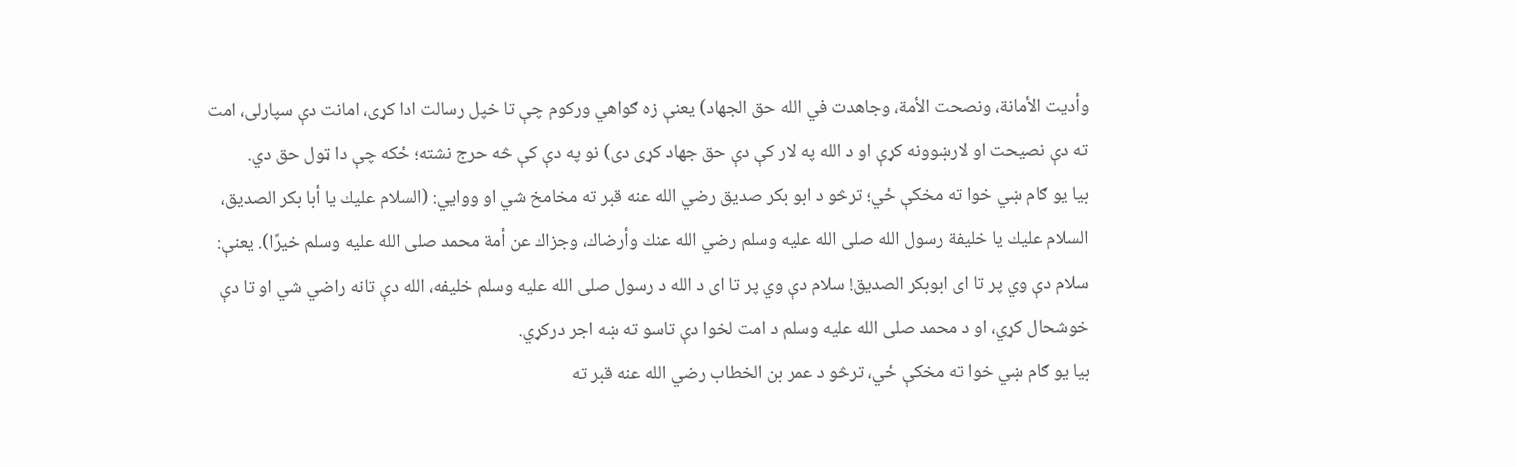وأديت الأمانة، ونصحت الأمة، وجاهدت في الله حق الجهاد) یعنې زه ګواهي ورکوم چې تا خپل رسالت ادا کړی، امانت دې سپارلی، امت ته دې نصیحت او لارښوونه کړې او د الله په لار کې دې حق جهاد کړی دی) نو په دې کې څه حرج نشته؛ ځکه چې دا ټول حق دي.
بیا یو ګام ښي خوا ته مخکې ځي؛ ترڅو د ابو بکر صدیق رضي الله عنه قبر ته مخامخ شي او ووايي: (السلام عليك يا أبا بكر الصديق، السلام عليك يا خليفة رسول الله صلى الله عليه وسلم رضي الله عنك وأرضاك، وجزاك عن أمة محمد صلى الله عليه وسلم خيرًا). یعنې: سلام دې وي پر تا ای ابوبکر الصدیق! سلام دې وي پر تا ای د الله د رسول صلى الله عليه وسلم خلیفه، الله دې تانه راضي شي او تا دې خوشحال کړي، او د محمد صلى الله عليه وسلم د امت لخوا دې تاسو ته ښه اجر درکړي.
بیا یو ګام ښي خوا ته مخکې ځي، ترڅو د عمر بن الخطاب رضي الله عنه قبر ته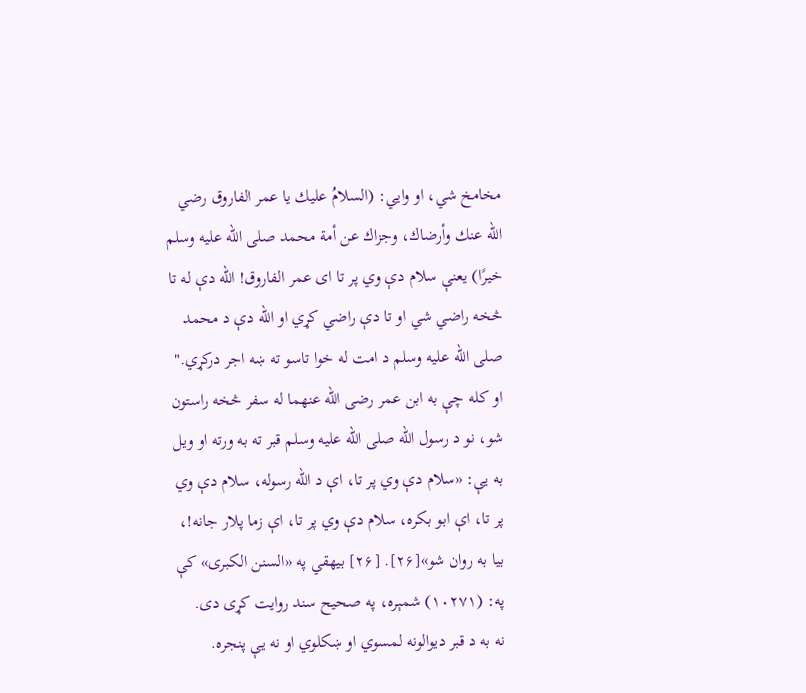مخامخ شي، او وايي: (السلامُ عليك يا عمر الفاروق رضي الله عنك وأرضاك، وجزاك عن أمة محمد صلى الله عليه وسلم خيرًا) یعنې سلام دې وي پر تا ای عمر الفاروق! الله دې له تا څخه راضي شي او تا دې راضي کړي او الله دې د محمد صلی الله علیه وسلم د امت له خوا تاسو ته ښه اجر درکړي."
او کله چې به ابن عمر رضی الله عنهما له سفر څخه راستون شو، نو د رسول الله صلی الله علیه وسلم قبر ته به ورته او ویل به یې: «سلام دې وي پر تا، اې د الله رسوله، سلام دې وي پر تا، اې ابو بکره، سلام دې وي پر تا، اې زما پلار جانه!، بیا به روان شو»[۲۶]. [۲۶] بيهقي په «السنن الكبرى» کې په: (۱۰۲۷۱) شمېره، په صحيح سند روایت کړی دی.
نه به د قبر دیوالونه لمسوي او ښکلوي او نه یې پنجره.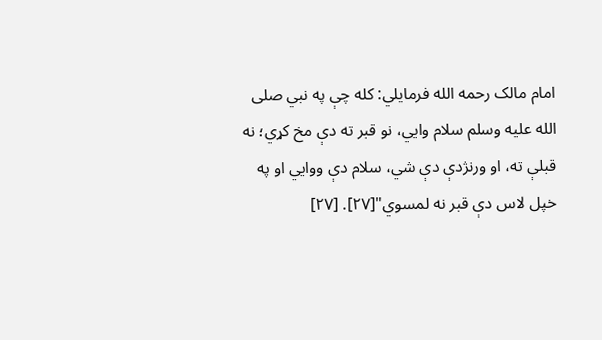امام مالک رحمه الله فرمايلي: کله چې په نبي صلى الله عليه وسلم سلام وايي، نو قبر ته دې مخ کړي؛ نه قبلې ته، او ورنژدې دې شي، سلام دې ووایي او په خپل لاس دې قبر نه لمسوي"[۲۷]. [۲۷]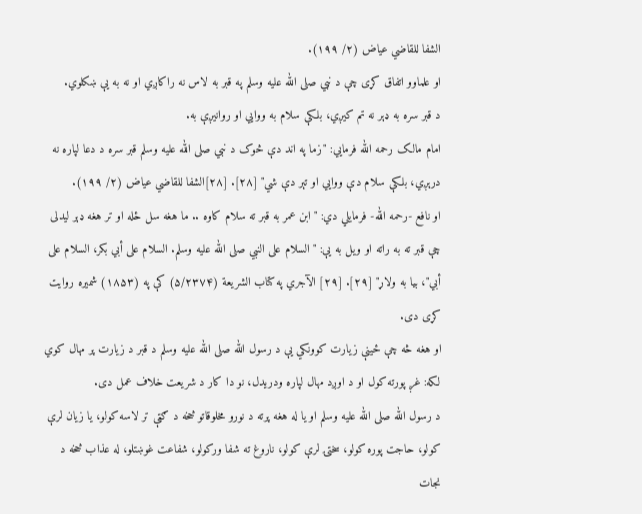الشفا للقاضي عياض (۲/ ۱۹۹).
او علماوو اتفاق کړی چې د نبي صلى الله عليه وسلم په قبر به لاس نه راکاږي او نه به یې ښکلوي.
د قبر سره به ډېر نه تم کیږي، بلکې سلام به ووايي او روانیږې به.
امام مالک رحمه الله فرمايي: "زما په اند دې څوک د نبي صلى الله عليه وسلم قبر سره د دعا لپاره نه درېږي، بلکې سلام دې ووایي او تېر دې شي" [۲۸]. [۲۸]الشفا للقاضي عياض (۲/ ۱۹۹).
او نافع -رحمه الله- فرمایلي دي: "ابن عمر به قبر ته سلام کاوه .. ما هغه سل ځله او تر هغه ډېر لیدلی چې قبر ته به راته او ویل به یې: "السلام على النبي صلى الله عليه وسلم. السلام على أبي بكر، السلام على أبي"، بیا به ولاړ" [۲۹]. [۲۹] الآجري په کتاب الشریعة (۵/۲۳۷۴) کې په (۱۸۵۳) شمیره روایت کړی دی.
او هغه څه چې ځینې زیارت کوونکي یې د رسول الله صلی الله علیه وسلم د قبر د زیارت پر مهال کوي لکه: غږ پورته کول او د اوږد مهال لپاره ودریدل، نو دا کار د شریعت خلاف عمل دی.
د رسول الله صلی الله عليه وسلم او يا له هغه پرته د نورو مخلوقاتو څخه د ګټې تر لاسه کولو، یا زيان لرې کولو، حاجت پوره کولو، سختۍ لرې کولو، ناروغ ته شفا ورکولو، شفاعت غوښتلو، له عذاب څخه د نجات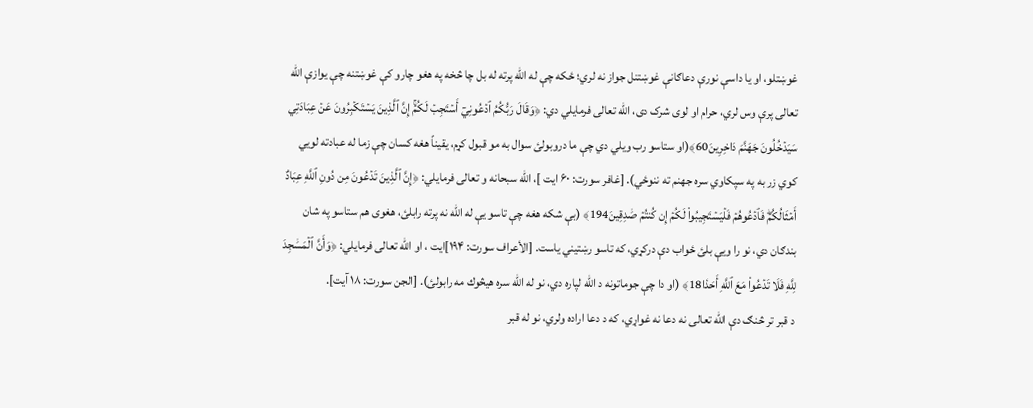غوښتلو، او يا داسې نورې دعاګانې غوښتنل جواز نه لري؛ ځکه چې له الله پرته له بل چا څخه په هغو چارو کې غوښتنه چې یوازې الله تعالی پرې وس لري، حرام او لوی شرک دی، الله تعالی فرمایلي دي: ﴿وَقَالَ رَبُّكُمُ ٱدۡعُونِيٓ أَسۡتَجِبۡ لَكُمۡۚ إِنَّ ٱلَّذِينَ يَسۡتَكۡبِرُونَ عَنۡ عِبَادَتِي سَيَدۡخُلُونَ جَهَنَّمَ دَاخِرِينَ60﴾(او ستاسو رب ويلي دي چې ما دروبولئ سوال به مو قبول كړم، يقيناً هغه كسان چې زما له عبادته لويي كوي زر به په سپكاوي سره جهنم ته ننوځي). [غافر سورت: ۶۰ ایت ]، الله سبحانه و تعالی فرمایلي: ﴿إِنَّ ٱلَّذِينَ تَدۡعُونَ مِن دُونِ ٱللَّهِ عِبَادٌ أَمۡثَالُكُمۡۖ فَٱدۡعُوهُمۡ فَلۡيَسۡتَجِيبُواْ لَكُمۡ إِن كُنتُمۡ صَٰدِقِينَ194﴾ (بې شكه هغه چې تاسو يې له الله نه پرته رابلئ، هغوى هم ستاسو په شان بندګان دي، نو را ويې بلئ ځواب دې درکړي، كه تاسو رښتيني ياست. [الأعراف سورت: ۱۹۴]ایت ، او الله تعالی فرمایلي: ﴿وَأَنَّ ٱلۡمَسَٰجِدَ لِلَّهِ فَلَا تَدۡعُواْ مَعَ ٱللَّهِ أَحَدٗا18﴾ (او دا چې جوماتونه د الله لپاره دي، نو له الله سره هيڅوك مه رابولئ). [الجن سورت: ۱۸ آیت].
د قبر تر څنګ دې الله تعالی نه دعا نه غواړي، که د دعا اراده ولري، نو له قبر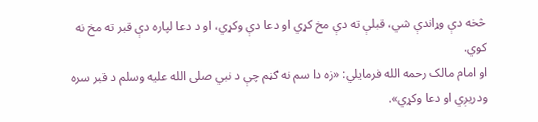څخه دې وړاندې شي، قبلې ته دې مخ کړي او دعا دې وکړي، او د دعا لپاره دې قبر ته مخ نه کوي.
او امام مالک رحمه الله فرمایلي: «زه دا سم نه ګڼم چې د نبي صلی الله علیه وسلم د قبر سره ودریږي او دعا وکړي».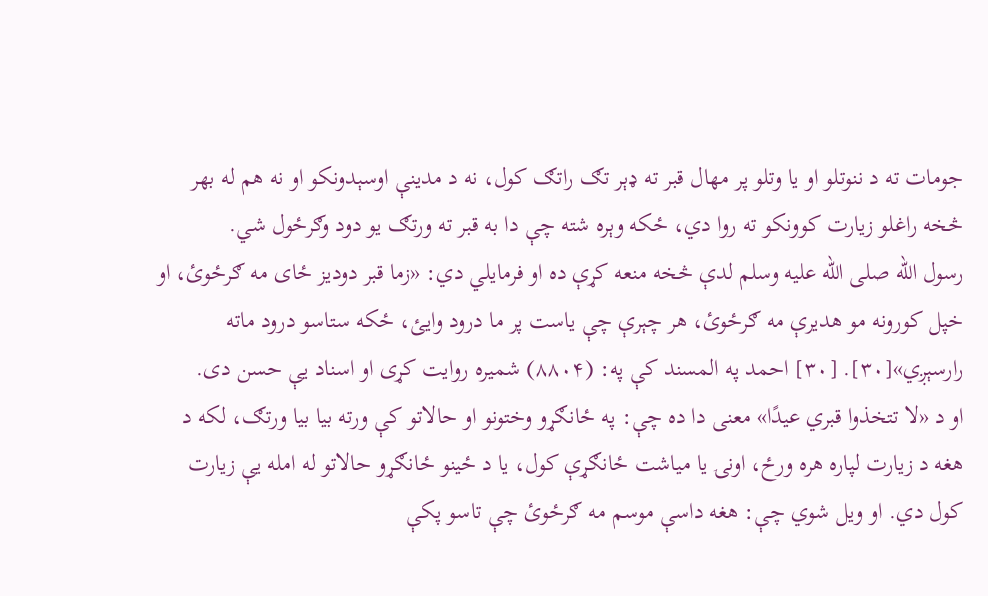جومات ته د ننوتلو او يا وتلو پر مهال قبر ته ډېر تګ راتګ کول، نه د مدينې اوسېدونکو او نه هم له بهر څخه راغلو زيارت کوونکو ته روا دي، ځکه وېره شته چې دا به قبر ته ورتګ یو دود وګرځول شي.
رسول الله صلی الله علیه وسلم لدې څخه منعه کړې ده او فرمايلي دي: «زما قبر دودیز ځای مه ګرځوئ، او خپل کورونه مو هدیرې مه ګرځوئ، هر چېرې چې ياست پر ما درود وایئ، ځکه ستاسو درود ماته رارسېږي»[۳۰]. [۳۰] احمد په المسند کې په: (۸۸۰۴) شمیره روایت کړی او اسناد يې حسن دی.
او د «لا تتخذوا قبري عيدًا» معنی دا ده چې: په ځانګړو وختونو او حالاتو کې ورته بیا بیا ورتګ، لکه د هغه د زیارت لپاره هره ورځ، اونۍ یا میاشت ځانګړې کول، یا د ځینو ځانګړو حالاتو له امله یې زیارت کول دي. او ویل شوي چې: هغه داسې موسم مه ګرځوئ چې تاسو پکې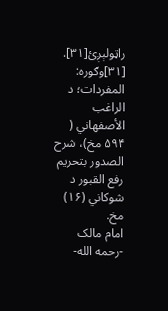راټولېږئ[۳۱]. [۳۱]وګوره: المفردات؛ د الراغب الأصفهاني ( ۵۹۴ مخ)، شرح الصدور بتحريم رفع القبور د شوكاني (۱۶) مخ.
امام مالک -رحمه الله-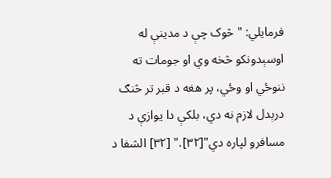فرمايلي: "څوک چې د مدینې له اوسېدونکو څخه وي او جومات ته ننوځي او وځي، پر هغه د قبر تر څنګ درېدل لازم نه دي، بلکې دا یوازې د مسافرو لپاره دي"[۳۲]." [۳۲] الشفا د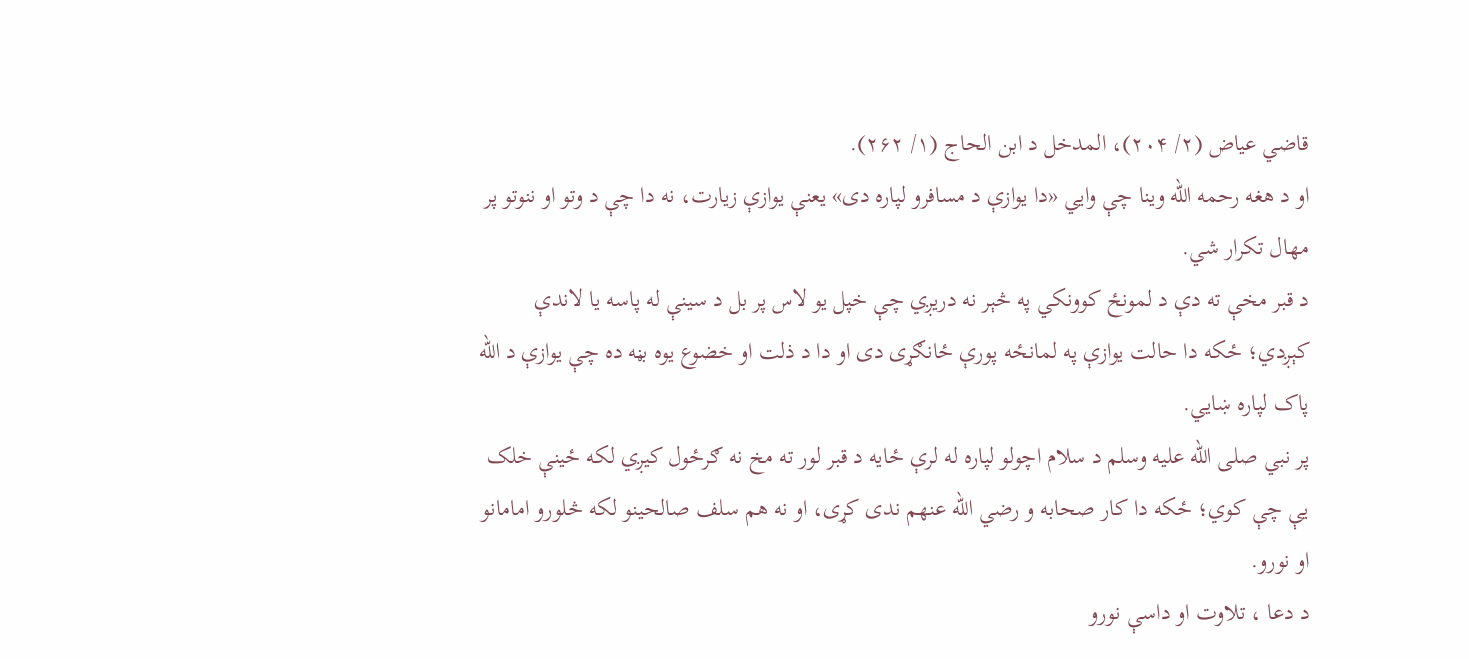قاضي عياض (۲/ ۲۰۴)، المدخل د ابن الحاج (۱/ ۲۶۲).
او د هغه رحمه الله وینا چې وایي «دا يوازې د مسافرو لپاره دی» يعنې یوازې زيارت، نه دا چې د وتو او ننوتو پر مهال تکرار شي.
د قبر مخې ته دې د لمونځ کوونکي په څېر نه دریږي چې خپل یو لاس پر بل د سینې له پاسه یا لاندې کېږدي؛ ځکه دا حالت یوازې په لمانځه پورې ځانګړی دی او دا د ذلت او خضوع یوه بڼه ده چې یوازې د الله پاک لپاره ښایي.
پر نبي صلى الله عليه وسلم د سلام اچولو لپاره له لرې ځایه د قبر لور ته مخ نه ګرځول کیږي لکه ځینې خلک يې چې کوي؛ ځکه دا کار صحابه و رضي الله عنهم ندی کړی، او نه هم سلف صالحینو لکه څلورو امامانو او نورو.
د دعا ، تلاوت او داسې نورو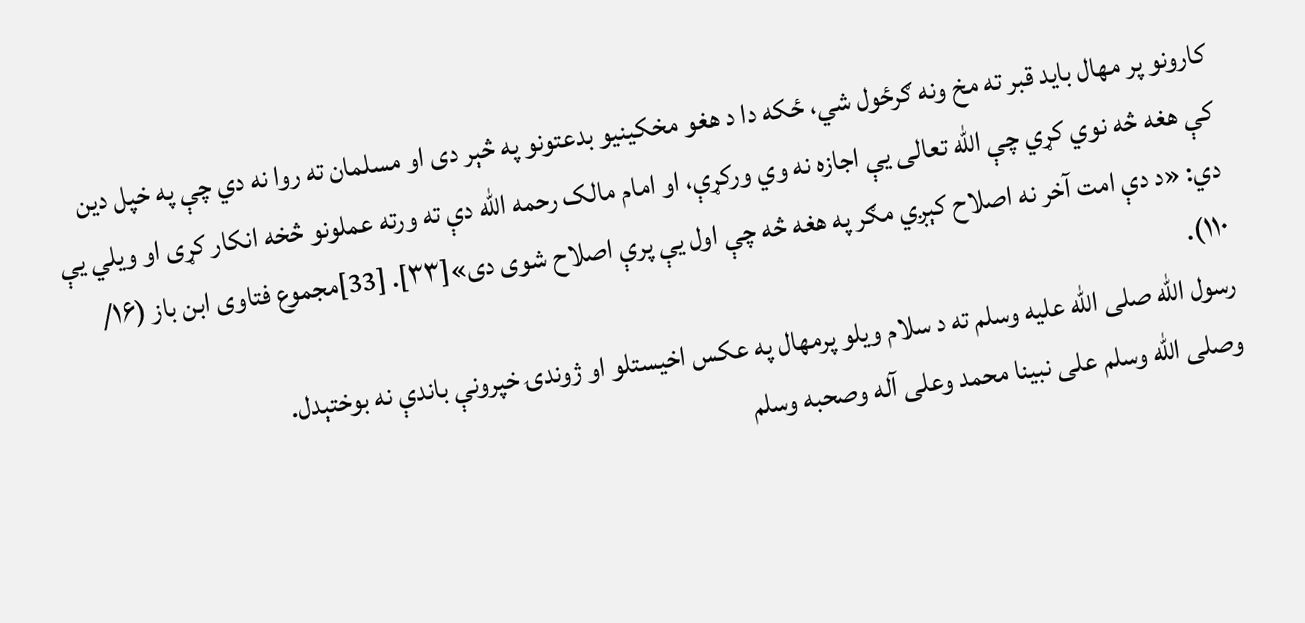کارونو پر مهال باید قبر ته مخ ونه ګرځول شي، ځکه دا د هغو مخکینیو بدعتونو په څېر دی او مسلمان ته روا نه دي چې په خپل دین کې هغه څه نوي کړي چې الله تعالی یې اجازه نه وي ورکړې، او امام مالک رحمه الله دې ته ورته عملونو څخه انکار کړی او ويلي يې دي: «د دې امت آخر نه اصلاح کېږي مګر په هغه څه چې اول یې پرې اصلاح شوی دی»[۳۳]. [33]مجموع فتاوى ابن باز (۱۶/ ۱۱۰).
رسول الله صلی الله عليه وسلم ته د سلام ویلو پرمهال په عکس اخیستلو او ژوندۍ خپرونې باندې نه بوختېدل.
وصلى الله وسلم على نبينا محمد وعلى آله وصحبه وسلم